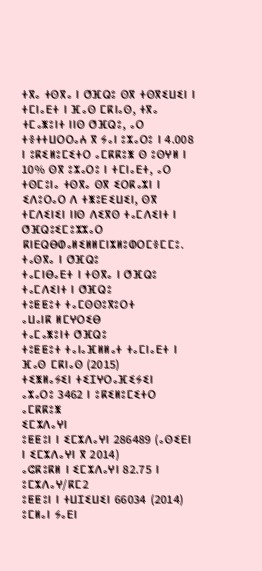ⵜⴳⴰ ⵜⵙⴳⴰ ⵏ ⵚⴼⵕⵓ ⵙⴳ ⵜⵙⴳⵉⵡⵉⵏ ⵏ ⵜⵎⵏⴰⴹⵜ ⵏ ⴼⴰⵙ ⵎⴽⵏⴰⵙ, ⵜⴳⴰ ⵜⵎⴰⵥⵓⵏⵜ ⵏⵏⵙ ⵚⴼⵕⵓ, ⴰⵔ ⵜⴻⵜⵜⵡⵔⵔⴰⵄ ⴳ ⵢⴰⵏ ⵓⵣⴰⵔⵓ ⵏ 4.008 ⵏ ⵓⴽⵉⵍⵓⵎⵉⵜⵔ ⴰⵎⴽⴽⵓⵥ ⵙ ⵓⵙⵖⵍ ⵏ 10% ⵙⴳ ⵓⵣⴰⵔⵓ ⵏ ⵜⵎⵏⴰⴹⵜ, ⴰⵔ ⵜⵙⵎⵓⵏⴰ ⵜⵙⴳⴰ ⵙⴳ ⵉⵔⴽⴰⵣⵏ ⵏ ⵉⴷⵓⵔⴰⵔ ⴷ ⵜⵥⵓⴹⵉⵡⵉⵏ, ⵙⴳ ⵜⵎⴷⵉⵏⵉⵏ ⵏⵏⵙ ⴷⵉⴳⵙ ⵜⴰⵎⴷⵉⵏⵜ ⵏ ⵚⴼⵕⵓⵉⵎⵓⵣⵣⴰⵔ ⴽⵏⴹⵕⴱⵀⴰⵍⵉⵍⵍⵎⵏⵣⵍⵓⵀⵔⵎⴻⵎⵎⵓ.
ⵜⴰⵙⴳⴰ ⵏ ⵚⴼⵕⵓ
ⵜⴰⵎⵏⴱⴰⴹⵜ ⵏ ⵜⵙⴳⴰ ⵏ ⵚⴼⵕⵓ
ⵜⴰⵎⴷⵉⵏⵜ ⵏ ⵚⴼⵕⵓ
ⵜⵓⵟⵟⵓⵜ ⵜⴰⵎⵙⵙⵓⴳⵓⵔⵜ
ⴰⵡⴰⵏⴽ ⵍⵎⵖⵔⵉⴱ
ⵜⴰⵎⴰⵥⵓⵏⵜ ⵚⴼⵕⵓ
ⵜⵓⵟⵟⵓⵜ ⵜⴰⵏⴰⴼⵍⵍⴰⵜ ⵜⴰⵎⵏⴰⴹⵜ ⵏ ⴼⴰⵙ ⵎⴽⵏⴰⵙ (2015)
ⵜⵉⵥⵍⴰⵢⵉⵏ ⵜⵉⵊⵖⵔⴰⴼⵉⵢⵉⵏ
ⴰⵣⴰⵔⵓ 3462 ⵏ ⵓⴽⵉⵍⵓⵎⵉⵜⵔ ⴰⵎⴽⴽⵓⵥ
ⵉⵎⵣⴷⴰⵖⵏ
ⵓⵟⵟⵓⵏ ⵏ ⵉⵎⵣⴷⴰⵖⵏ 286489 (ⴰⵙⵉⴹⵏ ⵏ ⵉⵎⵣⴷⴰⵖⵏ ⴳ 2014)
ⴰⵛⴽⵓⴽⵍ ⵏ ⵉⵎⵣⴷⴰⵖⵏ 82.75 ⵏ ⵓⵎⵣⴷⴰⵖ/ⴽⵎ2
ⵓⵟⵟⵓⵏ ⵏ ⵜⵡⵊⵉⵡⵉⵏ 66034 (2014)
ⵓⵎⵍⴰⵏ ⵢⴰⴹⵏ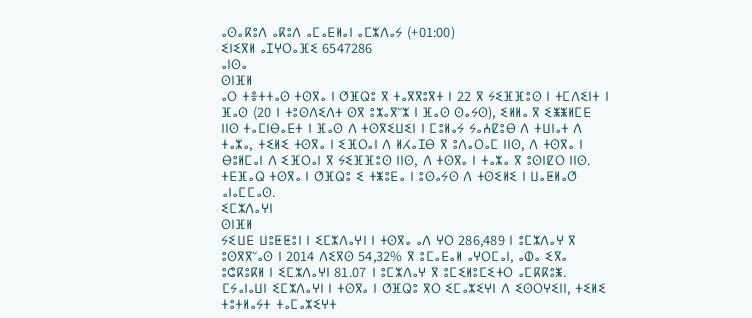ⴰⵙⴰⴽⵓⴷ ⴰⴽⵓⴷ ⴰⵎⴰⴹⵍⴰⵏ ⴰⵎⵣⴷⴰⵢ (+01:00)
ⵉⵏⵉⴳⵍ ⴰⵊⵖⵔⴰⴼⵉ 6547286
ⴰⵏⵙⴰ
ⵙⵏⴼⵍ
ⴰⵔ ⵜⴻⵜⵜⴰⵙ ⵜⵙⴳⴰ ⵏ ⵚⴼⵕⵓ ⴳ ⵜⴰⴳⴳⵓⴳⵜ ⵏ 22 ⴳ ⵢⵉⴼⴼⵓⵙ ⵏ ⵜⵎⴷⵉⵏⵜ ⵏ ⴼⴰⵙ (20 ⵏ ⵜⵓⵙⴷⵉⴷⵜ ⵙⴳ ⵓⵣⴰⴳⵯⵣ ⵏ ⴼⴰⵙ ⵙⴰⵢⵙ), ⵉⵍⵍⴰ ⴳ ⵉⵥⵥⵍⵎⴹ ⵏⵏⵙ ⵜⴰⵎⵏⴱⴰⴹⵜ ⵏ ⴼⴰⵙ ⴷ ⵜⵙⴳⵉⵡⵉⵏ ⵏ ⵎⵓⵍⴰⵢ ⵢⴰⵄⵇⵓⴱ ⴷ ⵜⵡⵏⴰⵜ ⴷ ⵜⴰⵣⴰ, ⵜⵉⵍⵉ ⵜⵙⴳⴰ ⵏ ⵉⴼⵔⴰⵏ ⴷ ⵍⵃⴰⵊⴱ ⴳ ⵓⴷⴰⵔⴰⵎ ⵏⵏⵙ, ⴷ ⵜⵙⴳⴰ ⵏ ⴱⵓⵍⵎⴰⵏ ⴷ ⵉⴼⵔⴰⵏ ⴳ ⵢⵉⴼⴼⵓⵙ ⵏⵏⵙ, ⴷ ⵜⵙⴳⴰ ⵏ ⵜⴰⵣⴰ ⴳ ⵓⵙⵏⵇⵔ ⵏⵏⵙ. ⵜⴹⴼⴰⵕ ⵜⵙⴳⴰ ⵏ ⵚⴼⵕⵓ ⵉ ⵜⵥⵓⴹⴰ ⵏ ⵓⵙⴰⵢⵙ ⴷ ⵜⵙⵉⵍⵉ ⵏ ⵡⴰⵟⵍⴰⵚ ⴰⵏⴰⵎⵎⴰⵙ.
ⵉⵎⵣⴷⴰⵖⵏ
ⵙⵏⴼⵍ
ⵢⵉⵡⴹ ⵡⵓⵟⵟⵓⵏ ⵏ ⵉⵎⵣⴷⴰⵖⵏ ⵏ ⵜⵙⴳⴰ ⴰⴷ ⵖⵔ 286,489 ⵏ ⵓⵎⵣⴷⴰⵖ ⴳ ⵓⵙⴳⴳⵯⴰⵙ ⵏ 2014 ⴷⵉⴳⵙ 54,32% ⴳ ⵓⵎⴰⴹⴰⵍ ⴰⵖⵔⵎⴰⵏ, ⴰⵀⴰ ⵉⴳⴰ ⵓⵛⴽⵓⴽⵍ ⵏ ⵉⵎⵣⴷⴰⵖⵏ 81.07 ⵏ ⵓⵎⵣⴷⴰⵖ ⴳ ⵓⵎⵉⵍⵓⵎⵉⵜⵔ ⴰⵎⴽⴽⵓⵥ. ⵎⵢⴰⵏⴰⵡⵏ ⵉⵎⵣⴷⴰⵖⵏ ⵏ ⵜⵙⴳⴰ ⵏ ⵚⴼⵕⵓ ⴳⵔ ⵉⵎⴰⵣⵉⵖⵏ ⴷ ⵉⵙⵔⵖⵉⵏⵏ, ⵜⵉⵍⵉ ⵜⵓⵜⵍⴰⵢⵜ ⵜⴰⵎⴰⵣⵉⵖⵜ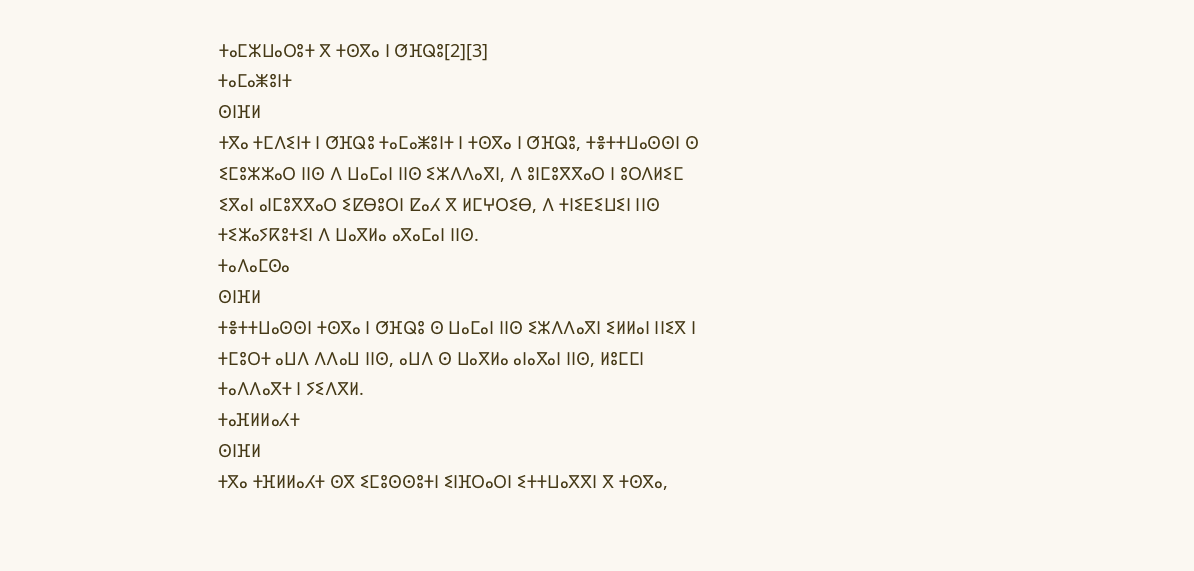ⵜⴰⵎⵣⵡⴰⵔⵓⵜ ⴳ ⵜⵙⴳⴰ ⵏ ⵚⴼⵕⵓ[2][3]
ⵜⴰⵎⴰⵥⵓⵏⵜ
ⵙⵏⴼⵍ
ⵜⴳⴰ ⵜⵎⴷⵉⵏⵜ ⵏ ⵚⴼⵕⵓ ⵜⴰⵎⴰⵥⵓⵏⵜ ⵏ ⵜⵙⴳⴰ ⵏ ⵚⴼⵕⵓ, ⵜⴻⵜⵜⵡⴰⵙⵙⵏ ⵙ ⵉⵎⵓⵣⵣⴰⵔ ⵏⵏⵙ ⴷ ⵡⴰⵎⴰⵏ ⵏⵏⵙ ⵉⵣⴷⴷⴰⴳⵏ, ⴷ ⵓⵏⵎⵓⴳⴳⴰⵔ ⵏ ⵓⵔⴷⵍⵉⵎ ⵉⴳⴰⵏ ⴰⵏⵎⵓⴳⴳⴰⵔ ⵉⵇⴱⵓⵔⵏ ⵇⴰⵃ ⴳ ⵍⵎⵖⵔⵉⴱ, ⴷ ⵜⵏⵉⴹⵉⵡⵉⵏ ⵏⵏⵙ ⵜⵉⵣⴰⵢⴽⵓⵜⵉⵏ ⴷ ⵡⴰⴳⵍⴰ ⴰⴳⴰⵎⴰⵏ ⵏⵏⵙ.
ⵜⴰⴷⴰⵎⵙⴰ
ⵙⵏⴼⵍ
ⵜⴻⵜⵜⵡⴰⵙⵙⵏ ⵜⵙⴳⴰ ⵏ ⵚⴼⵕⵓ ⵙ ⵡⴰⵎⴰⵏ ⵏⵏⵙ ⵉⵣⴷⴷⴰⴳⵏ ⵉⵍⵍⴰⵏ ⵏⵏⵉⴳ ⵏ ⵜⵎⵓⵔⵜ ⴰⵡⴷ ⴷⴷⴰⵡ ⵏⵏⵙ, ⴰⵡⴷ ⵙ ⵡⴰⴳⵍⴰ ⴰⵏⴰⴳⴰⵏ ⵏⵏⵙ, ⵍⵓⵎⵎⵏ ⵜⴰⴷⴷⴰⴳⵜ ⵏ ⵢⵉⴷⴳⵍ.
ⵜⴰⴼⵍⵍⴰⵃⵜ
ⵙⵏⴼⵍ
ⵜⴳⴰ ⵜⴼⵍⵍⴰⵃⵜ ⵙⴳ ⵉⵎⵓⵙⵙⵓⵜⵏ ⵉⵏⴼⵔⴰⵔⵏ ⵉⵜⵜⵡⴰⴳⴳⵏ ⴳ ⵜⵙⴳⴰ,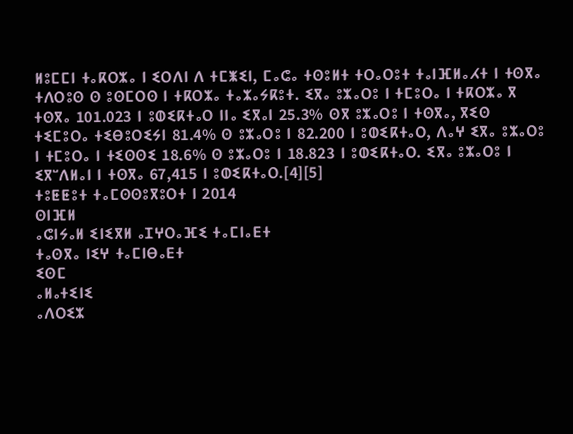ⵍⵓⵎⵎⵏ ⵜⴰⴽⵔⵣⴰ ⵏ ⵉⵔⴷⵏ ⴷ ⵜⵎⵥⵉⵏ, ⵎⴰⵛⴰ ⵜⵙⵓⵍⵜ ⵜⵔⴰⵔⵓⵜ ⵜⴰⵏⴼⵍⴰⵃⵜ ⵏ ⵜⵙⴳⴰ ⵜⴷⵔⵓⵙ ⵙ ⵓⵙⵎⵔⵙ ⵏ ⵜⴽⵔⵣⴰ ⵜⴰⵣⴰⵢⴽⵓⵜ. ⵉⴳⴰ ⵓⵣⴰⵔⵓ ⵏ ⵜⵎⵓⵔⴰ ⵏ ⵜⴽⵔⵣⴰ ⴳ ⵜⵙⴳⴰ 101.023 ⵏ ⵓⵀⵉⴽⵜⴰⵔ ⵏⵏⴰ ⵉⴳⴰⵏ 25.3% ⵙⴳ ⵓⵣⴰⵔⵓ ⵏ ⵜⵙⴳⴰ, ⴳⵉⵙ ⵜⵉⵎⵓⵔⴰ ⵜⵉⴱⵓⵔⵉⵢⵏ 81.4% ⵙ ⵓⵣⴰⵔⵓ ⵏ 82.200 ⵏ ⵓⵀⵉⴽⵜⴰⵔ, ⴷⴰⵖ ⵉⴳⴰ ⵓⵣⴰⵔⵓ ⵏ ⵜⵎⵓⵔⴰ ⵏ ⵜⵉⵙⵙⵉ 18.6% ⵙ ⵓⵣⴰⵔⵓ ⵏ 18.823 ⵏ ⵓⵀⵉⴽⵜⴰⵔ. ⵉⴳⴰ ⵓⵣⴰⵔⵓ ⵏ ⵉⴳⵯⴷⵍⴰⵏ ⵏ ⵜⵙⴳⴰ 67,415 ⵏ ⵓⵀⵉⴽⵜⴰⵔ.[4][5]
ⵜⵓⵟⵟⵓⵜ ⵜⴰⵎⵙⵙⵓⴳⵓⵔⵜ ⵏ 2014
ⵙⵏⴼⵍ
ⴰⵛⵏⵢⴰⵍ ⵉⵏⵉⴳⵍ ⴰⵊⵖⵔⴰⴼⵉ ⵜⴰⵎⵏⴰⴹⵜ
ⵜⴰⵙⴳⴰ ⵏⵉⵖ ⵜⴰⵎⵏⴱⴰⴹⵜ
ⵉⵙⵎ
ⴰⵍⴰⵜⵉⵏⵉ
ⴰⴷⵔⵉⵣ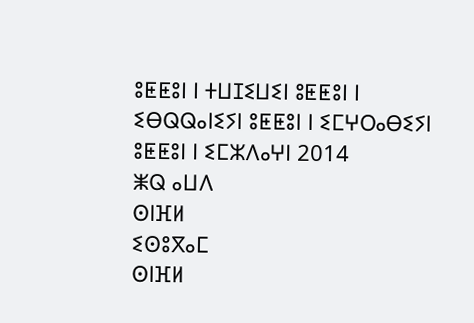ⵓⵟⵟⵓⵏ ⵏ ⵜⵡⵊⵉⵡⵉⵏ ⵓⵟⵟⵓⵏ ⵏ ⵉⴱⵕⵕⴰⵏⵉⵢⵏ ⵓⵟⵟⵓⵏ ⵏ ⵉⵎⵖⵔⴰⴱⵉⵢⵏ ⵓⵟⵟⵓⵏ ⵏ ⵉⵎⵣⴷⴰⵖⵏ 2014
ⵥⵕ ⴰⵡⴷ
ⵙⵏⴼⵍ
ⵉⵙⵓⴳⴰⵎ
ⵙⵏⴼⵍ